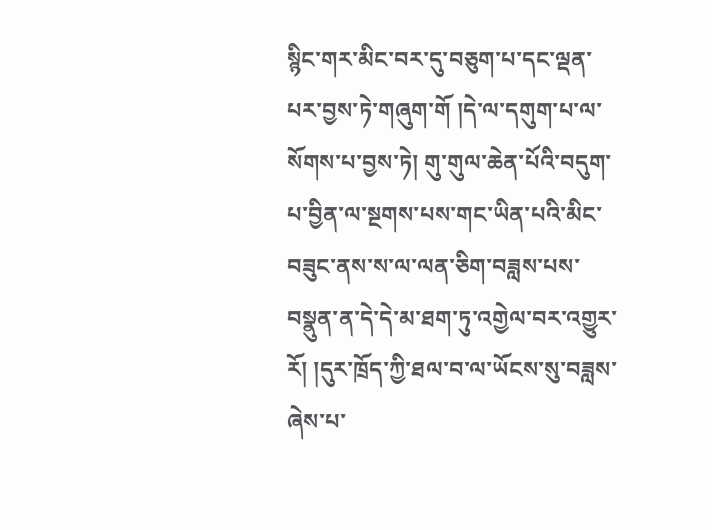སྙིང་གར་མིང་བར་དུ་བཅུག་པ་དང་ལྡན་པར་བྱས་ཏེ་གཞུག་གོ །དེ་ལ་དགུག་པ་ལ་སོགས་པ་བྱས་ཏེ། གུ་གུལ་ཆེན་པོའི་བདུག་པ་བྱིན་ལ་སྔགས་པས་གང་ཡིན་པའི་མིང་བཟུང་ནས་ས་ལ་ལན་ཅིག་བཟླས་པས་བསྣུན་ན་དེ་དེ་མ་ཐག་ཏུ་འགྱེལ་བར་འགྱུར་རོ། །དུར་ཁྲོད་ཀྱི་ཐལ་བ་ལ་ཡོངས་སུ་བཟླས་ཞེས་པ་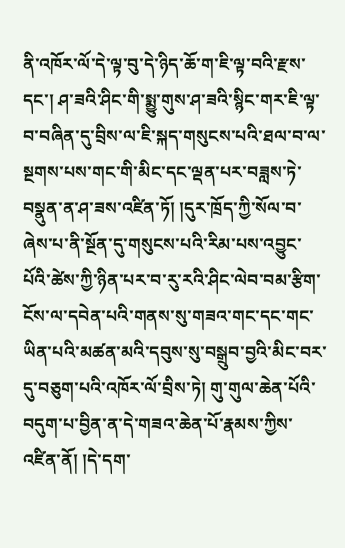ནི་འཁོར་ལོ་དེ་ལྟ་བུ་དེ་ཉིད་ཆོ་ག་ཇི་ལྟ་བའི་རྫས་དང་། ཤ་ཟའི་ཤིང་གི་སྨྱུ་གུས་ཤ་ཟའི་སྙིང་གར་ཇི་ལྟ་བ་བཞིན་དུ་བྲིས་ལ་ཇི་སྐད་གསུངས་པའི་ཐལ་བ་ལ་སྔགས་པས་གང་གི་མིང་དང་ལྡན་པར་བཟླས་ཏེ་བསྣུན་ན་ཤ་ཟས་འཛིན་ཏོ། །དུར་ཁྲོད་ཀྱི་སོལ་བ་ཞེས་པ་ནི་སྔོན་དུ་གསུངས་པའི་རིམ་པས་འབྱུང་པོའི་ཚེས་ཀྱི་ཉིན་པར་བ་རུ་རའི་ཤིང་ལེབ་བམ་རྩིག་ངོས་ལ་དབེན་པའི་གནས་སུ་གཟའ་གང་དང་གང་ཡིན་པའི་མཚན་མའི་དབུས་སུ་བསྒྲུབ་བྱའི་མིང་བར་དུ་བཅུག་པའི་འཁོར་ལོ་བྲིས་ཏེ། གུ་གུལ་ཆེན་པོའི་བདུག་པ་བྱིན་ན་དེ་གཟའ་ཆེན་པོ་རྣམས་ཀྱིས་འཛིན་ནོ། །དེ་དག་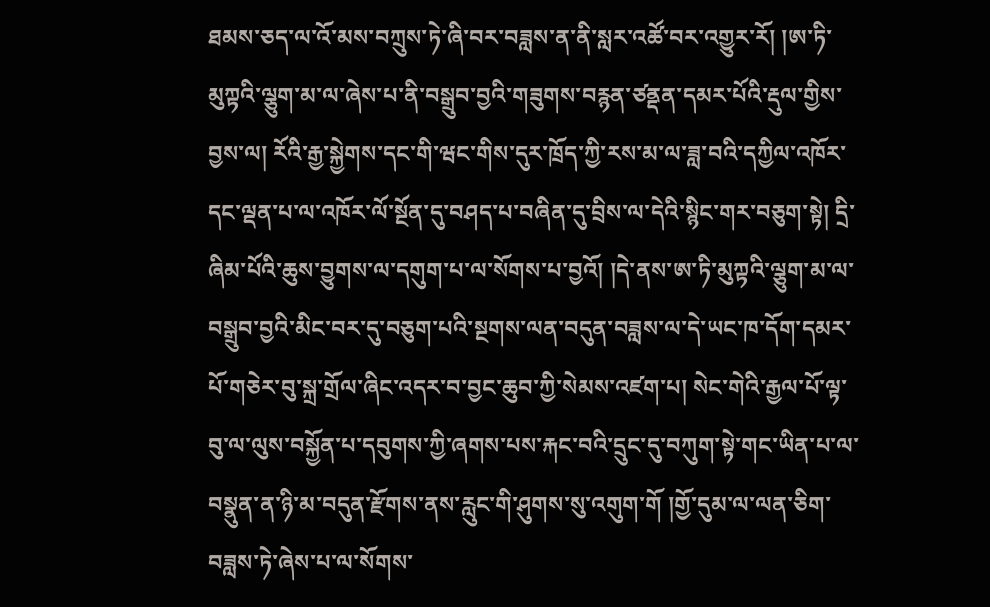ཐམས་ཅད་ལ་འོ་མས་བཀྲུས་ཏེ་ཞི་བར་བཟླས་ན་ནི་སླར་འཚོ་བར་འགྱུར་རོ། །ཨ་ཏི་མུཀྟའི་ལྕུག་མ་ལ་ཞེས་པ་ནི་བསྒྲུབ་བྱའི་གཟུགས་བརྙན་ཙནྡན་དམར་པོའི་རྡུལ་གྱིས་བྱས་ལ། རོའི་རྒྱ་སྐྱེགས་དང་གི་ཝང་གིས་དུར་ཁྲོད་ཀྱི་རས་མ་ལ་ཟླ་བའི་དཀྱིལ་འཁོར་དང་ལྡན་པ་ལ་འཁོར་ལོ་སྔོན་དུ་བཤད་པ་བཞིན་དུ་བྲིས་ལ་དེའི་སྙིང་གར་བཅུག་སྟེ། དྲི་ཞིམ་པོའི་ཆུས་བྱུགས་ལ་དགུག་པ་ལ་སོགས་པ་བྱའོ། །དེ་ནས་ཨ་ཏི་མུཀྟའི་ལྕུག་མ་ལ་བསྒྲུབ་བྱའི་མིང་བར་དུ་བཅུག་པའི་སྔགས་ལན་བདུན་བཟླས་ལ་དེ་ཡང་ཁ་དོག་དམར་པོ་གཅེར་བུ་སྐྲ་གྲོལ་ཞིང་འདར་བ་བྱང་ཆུབ་ཀྱི་སེམས་འཛག་པ། སེང་གེའི་རྒྱལ་པོ་ལྟ་བུ་ལ་ལུས་བསྐྱོན་པ་དབུགས་ཀྱི་ཞགས་པས་རྐང་བའི་དྲུང་དུ་བཀུག་སྟེ་གང་ཡིན་པ་ལ་བསྣུན་ན་ཉི་མ་བདུན་རྫོགས་ནས་རླུང་གི་ཤུགས་སུ་འགུག་གོ །གྱོ་དུམ་ལ་ལན་ཅིག་བཟླས་ཏེ་ཞེས་པ་ལ་སོགས་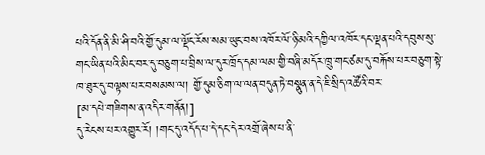པའི་དོན་ནི་མི་ཤི་བའི་གྱོ་དུམ་ལ་ལྡོང་རོས་སམ་ཡུང་བས་འཁོར་ལོ་ཉི་མའི་དཀྱིལ་འཁོར་དང་ལྡན་པའི་དབུས་སུ་གང་ཡིན་པའི་མིང་བར་དུ་བཅུག་པ་བྲིས་ལ་དུར་ཁྲོད་དམ་ལམ་གྱི་བཞི་མདོར་ཁྲུ་གང་ཙམ་དུ་བརྐོས་པར་བཅུག་སྟེ་ཁ་ཐུར་དུ་བལྟས་པར་བསམས་ལ། གྱོ་དུམ་ཅིག་ལ་ལན་བདུན་ཏེ་བསྣུན་ན་དེ་ཇི་སྲིད་འཚོའི་བར་
[མ་དཔེ་གཟིགས་ན་འདིར་གནོན།]
དུ་རེངས་པར་འགྱུར་རོ། །གང་དུ་འདོད་པ་དེ་དང་དེར་འགྲོ་ཞེས་པ་ནི་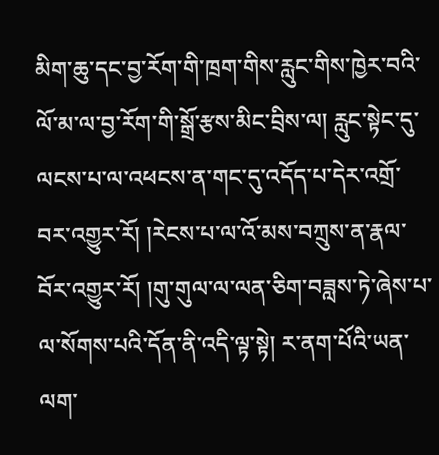མིག་ཆུ་དང་བྱ་རོག་གི་ཁྲག་གིས་རླུང་གིས་ཁྱེར་བའི་ལོ་མ་ལ་བྱ་རོག་གི་སྒྲོ་རྩས་མིང་བྲིས་ལ། རླུང་སྟེང་དུ་ལངས་པ་ལ་འཕངས་ན་གང་དུ་འདོད་པ་དེར་འགྲོ་བར་འགྱུར་རོ། །རེངས་པ་ལ་འོ་མས་བཀྲུས་ན་རྣལ་བོར་འགྱུར་རོ། །གུ་གུལ་ལ་ལན་ཅིག་བཟླས་ཏེ་ཞེས་པ་ལ་སོགས་པའི་དོན་ནི་འདི་ལྟ་སྟེ། ར་ནག་པོའི་ཡན་ལག་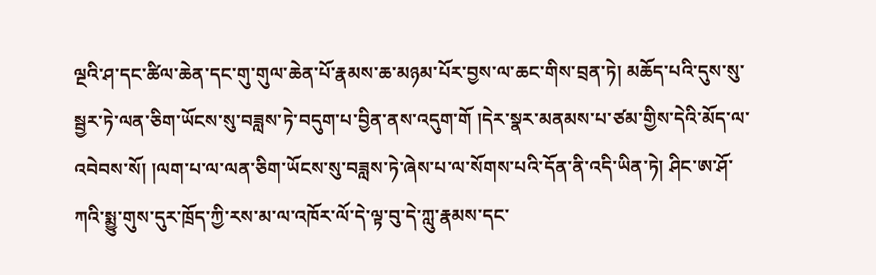ལྔའི་ཤ་དང་ཚིལ་ཆེན་དང་གུ་གུལ་ཆེན་པོ་རྣམས་ཆ་མཉམ་པོར་བྱས་ལ་ཆང་གིས་བྲན་ཏེ། མཆོད་པའི་དུས་སུ་སྦྱར་ཏེ་ལན་ཅིག་ཡོངས་སུ་བཟླས་ཏེ་བདུག་པ་བྱིན་ནས་འདུག་གོ །དེར་སྣར་མནམས་པ་ཙམ་གྱིས་དེའི་མོད་ལ་འབེབས་སོ། །ལག་པ་ལ་ལན་ཅིག་ཡོངས་སུ་བཟླས་ཏེ་ཞེས་པ་ལ་སོགས་པའི་དོན་ནི་འདི་ཡིན་ཏེ། ཤིང་ཨ་ཤོ་ཀའི་སྨྱུ་གུས་དུར་ཁྲོད་ཀྱི་རས་མ་ལ་འཁོར་ལོ་དེ་ལྟ་བུ་དེ་ཀླུ་རྣམས་དང་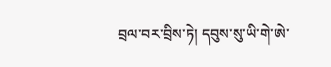བྲལ་བར་བྲིས་ཏེ། དབུས་སུ་ཡི་གེ་ཨེ་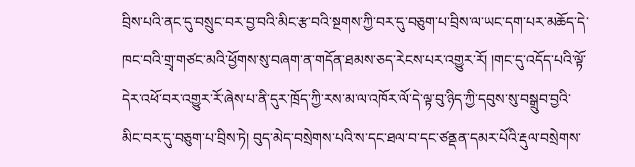བྲིས་པའི་ནང་དུ་བསྲུང་བར་བྱ་བའི་མིང་རྩ་བའི་སྔགས་ཀྱི་བར་དུ་བཅུག་པ་བྲིས་ལ་ཡང་དག་པར་མཆོད་དེ་ཁང་བའི་གྲྭ་གཙང་མའི་ཕྱོགས་སུ་བཞག་ན་གདོན་ཐམས་ཅད་རེངས་པར་འགྱུར་རོ། །གང་དུ་འདོད་པའི་ལྟོ་དེར་འཕོ་བར་འགྱུར་རོ་ཞེས་པ་ནི་དུར་ཁྲོད་ཀྱི་རས་མ་ལ་འཁོར་ལོ་དེ་ལྟ་བུ་ཉིད་ཀྱི་དབུས་སུ་བསྒྲུབ་བྱའི་མིང་བར་དུ་བཅུག་པ་བྲིས་ཏེ། བུད་མེད་བསྲེགས་པའི་ས་དང་ཐལ་བ་དང་ཙནྡན་དམར་པོའི་རྡུལ་བསྲེགས་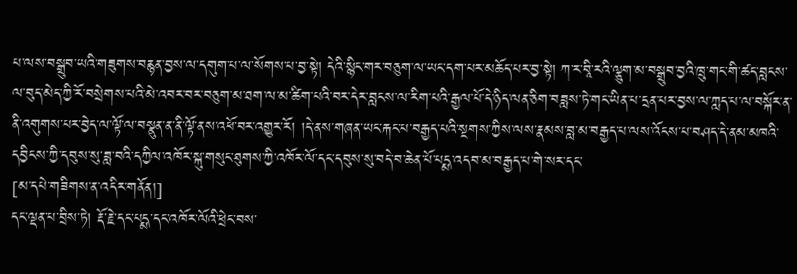པ་ལས་བསྒྲུབ་ཡའི་གཟུགས་བརྙན་བྱས་ལ་དགུག་པ་ལ་སོགས་པ་བྱ་སྟེ། དེའི་སྙིང་གར་བཅུག་ལ་ཡང་དག་པར་མཆོད་པར་བྱ་སྟེ། ཀ་ར་བཱི་རའི་ལྕུག་མ་བསྒྲུབ་བྱའི་ཁྲུ་གང་གི་ཚད་བླངས་ལ་བུད་མེད་ཀྱི་རོ་བསྲེགས་པའི་མེ་འབར་བར་བཅུག་མ་ཐག་ལ་མ་ཚིག་པའི་བར་དེར་བླངས་ལ་རིག་པའི་རྒྱལ་པོ་དེ་ཉིད་ལན་ཅིག་བཟླས་ཏེ་གང་ཡིན་པ་དྲན་པར་བྱས་ལ་ཀླད་པ་ལ་བསྐོར་ན་ནི་འགུགས་པར་བྱེད་ལ་ལྟོ་ལ་བསྣུན་ན་ནི་ལྟོ་ནས་འཕོ་བར་འགྱུར་རོ། །དེ་ནས་གཞན་ཡང་རྐང་པ་བརྒྱད་པའི་སྔགས་ཀྱིས་ལས་རྣམས་བླ་མ་བརྒྱད་པ་ལས་འོངས་པ་བཤད་དེ་ནམ་མཁའི་དབྱིངས་ཀྱི་དབུས་སུ་ཟླ་བའི་དཀྱིལ་འཁོར་སྐུ་གསུང་ཐུགས་ཀྱི་འཁོར་ལོ་དང་དབུས་སུ་བདེ་བ་ཆེན་པོ་པདྨ་འདབ་མ་བརྒྱད་པ་གེ་སར་དང་
[མ་དཔེ་གཟིགས་ན་འདིར་གནོན།]
དང་ལྡན་པ་བྲིས་ཏེ། རྡོ་རྗེ་དང་པདྨ་དང་འཁོར་ལོའི་ཕྲེང་བས་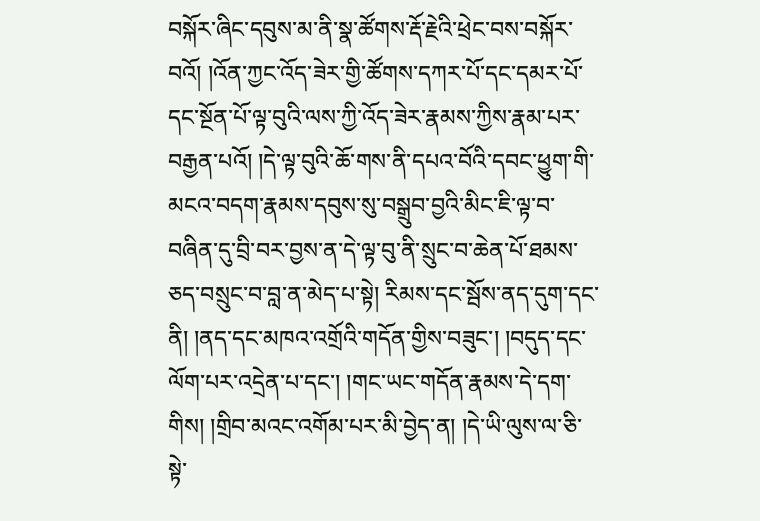བསྐོར་ཞིང་དབུས་མ་ནི་སྣ་ཚོགས་རྡོ་རྗེའི་ཕྲེང་བས་བསྐོར་བའོ། །འོན་ཀྱང་འོད་ཟེར་གྱི་ཚོགས་དཀར་པོ་དང་དམར་པོ་དང་སྔོན་པོ་ལྟ་བུའི་ལས་ཀྱི་འོད་ཟེར་རྣམས་ཀྱིས་རྣམ་པར་བརྒྱན་པའོ། །དེ་ལྟ་བུའི་ཆོ་གས་ནི་དཔའ་བོའི་དབང་ཕྱུག་གི་མངའ་བདག་རྣམས་དབུས་སུ་བསྒྲུབ་བྱའི་མིང་ཇི་ལྟ་བ་བཞིན་དུ་བྲི་བར་བྱས་ན་དེ་ལྟ་བུ་ནི་སྲུང་བ་ཆེན་པོ་ཐམས་ཅད་བསྲུང་བ་བླ་ན་མེད་པ་སྟེ། རིམས་དང་སྦོས་ནད་དུག་དང་ནི། །ནད་དང་མཁའ་འགྲོའི་གདོན་གྱིས་བཟུང་། །བདུད་དང་ལོག་པར་འདྲེན་པ་དང་། །གང་ཡང་གདོན་རྣམས་དེ་དག་གིས། །གྲིབ་མའང་འགོམ་པར་མི་བྱེད་ན། །དེ་ཡི་ལུས་ལ་ཅི་སྟེ་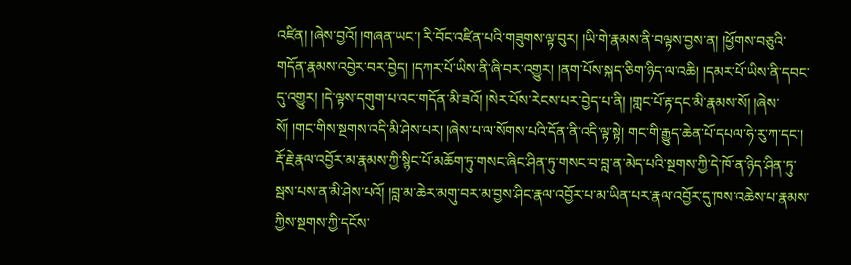འཛིན། །ཞེས་བྱའོ། །གཞན་ཡང་། རི་བོང་འཛིན་པའི་གཟུགས་ལྟ་བུར། །ཡི་གེ་རྣམས་ནི་བལྟས་བྱས་ན། །ཕྱོགས་བཅུའི་གདོན་རྣམས་འབྱེར་བར་བྱེད། །དཀར་པོ་ཡིས་ནི་ཞི་བར་འགྱུར། །ནག་པོས་སྐད་ཅིག་ཉིད་ལ་འཆི། །དམར་པོ་ཡིས་ནི་དབང་དུ་འགྱུར། །དེ་ལྟས་དགུག་པ་འང་གདོན་མི་ཟའོ། །སེར་པོས་རེངས་པར་བྱེད་པ་ནི། །གླང་པོ་རྟ་དང་མི་རྣམས་སོ། །ཞེས་སོ། །གང་གིས་སྔགས་འདི་མི་ཤེས་པར། །ཞེས་པ་ལ་སོགས་པའི་དོན་ནི་འདི་ལྟ་སྟེ། གང་གི་རྒྱུད་ཆེན་པོ་དཔལ་ཧེ་རུ་ཀ་དང་། རྡོ་རྗེ་རྣལ་འབྱོར་མ་རྣམས་ཀྱི་སྙིང་པོ་མཆོག་ཏུ་གསང་ཞིང་ཤིན་ཏུ་གསང་བ་བླ་ན་མེད་པའི་སྔགས་ཀྱི་དེ་ཁོ་ན་ཉིད་ཤིན་ཏུ་སྦས་པས་ན་མི་ཤེས་པའོ། །བླ་མ་ཆེར་མགུ་བར་མ་བྱས་ཤིང་རྣལ་འབྱོར་པ་མ་ཡིན་པར་རྣལ་འབྱོར་དུ་ཁས་འཆེས་པ་རྣམས་ཀྱིས་སྔགས་ཀྱི་དངོས་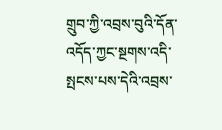གྲུབ་ཀྱི་འབྲས་བུའི་དོན་འདོད་ཀྱང་སྔགས་འདི་སྤངས་པས་དེའི་འབྲས་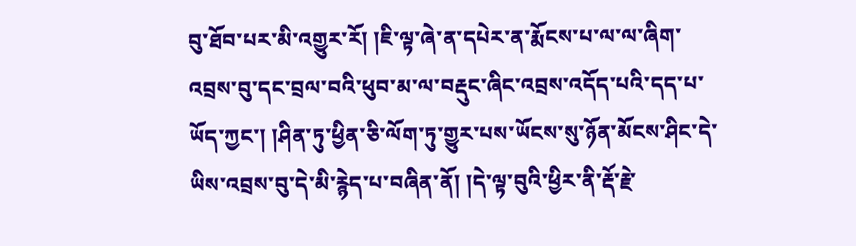བུ་ཐོབ་པར་མི་འགྱུར་རོ། །ཇི་ལྟ་ཞེ་ན་དཔེར་ན་རྨོངས་པ་ལ་ལ་ཞིག་འབྲས་བུ་དང་བྲལ་བའི་ཕུབ་མ་ལ་བརྡུང་ཞིང་འབྲས་འདོད་པའི་དད་པ་ཡོད་ཀྱང་། །ཤིན་ཏུ་ཕྱིན་ཅི་ལོག་ཏུ་གྱུར་པས་ཡོངས་སུ་ཉོན་མོངས་ཤིང་དེ་ཡིས་འབྲས་བུ་དེ་མི་རྙེད་པ་བཞིན་ནོ། །དེ་ལྟ་བུའི་ཕྱིར་ནི་རྡོ་རྗེ་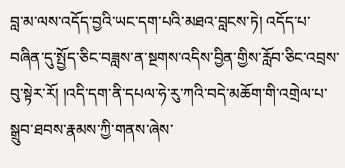བླ་མ་ལས་འདོད་བྱའི་ཡང་དག་པའི་མཐའ་བླངས་ཏེ། འདོད་པ་བཞིན་དུ་སྤྱོད་ཅིང་བཟླས་ན་སྔགས་འདིས་བྱིན་གྱིས་རློབ་ཅིང་འབྲས་བུ་སྟེར་རོ། །འདི་དག་ནི་དཔལ་ཧེ་རུ་ཀའི་བདེ་མཆོག་གི་འགྲེལ་པ་སྒྲུབ་ཐབས་རྣམས་ཀྱི་གནས་ཞེས་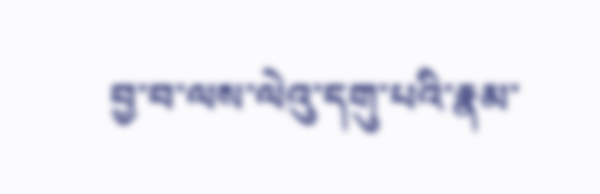བྱ་བ་ལས་ལེའུ་དགུ་པའི་རྣམ་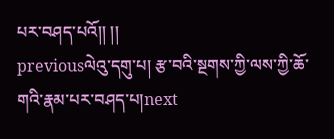པར་བཤད་པའོ།། །།
previousལེའུ་དགུ་པ། རྩ་བའི་སྔགས་ཀྱི་ལས་ཀྱི་ཆོ་གའི་རྣམ་པར་བཤད་པ།next